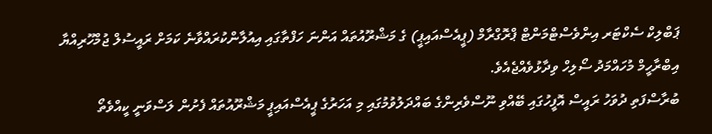ޕަބްލިކް ސެކްޓަރ އިންވެސްޓްމަންޓް ޕްރޮގްރާމް (ޕީއެސްއައިޕީ) ގެ މަޝްރޫއުތައް އަންނަ ހަފްތާގައި އިއުލާންކުރައްވާނެ ކަމަށް ރައީސުލް ޖުމްހޫރިއްޔާ އިބްރާހީމް މުހައްމަދު ސޯލިހް ވިދާޅުވެއްޖެއެވެ.
ބުރާސްފަތި ދުވަހު ރައީސް އޮފީހުގައި ބޭއްވި ނޫސްވެރިންގެ ބައްދަލުވުމުގައި މި އަހަރުގެ ޕީއެސްއައިޕީ މަޝްރޫއުތައް ފެށުން ލަސްވަނީ ކީއްވެތޯ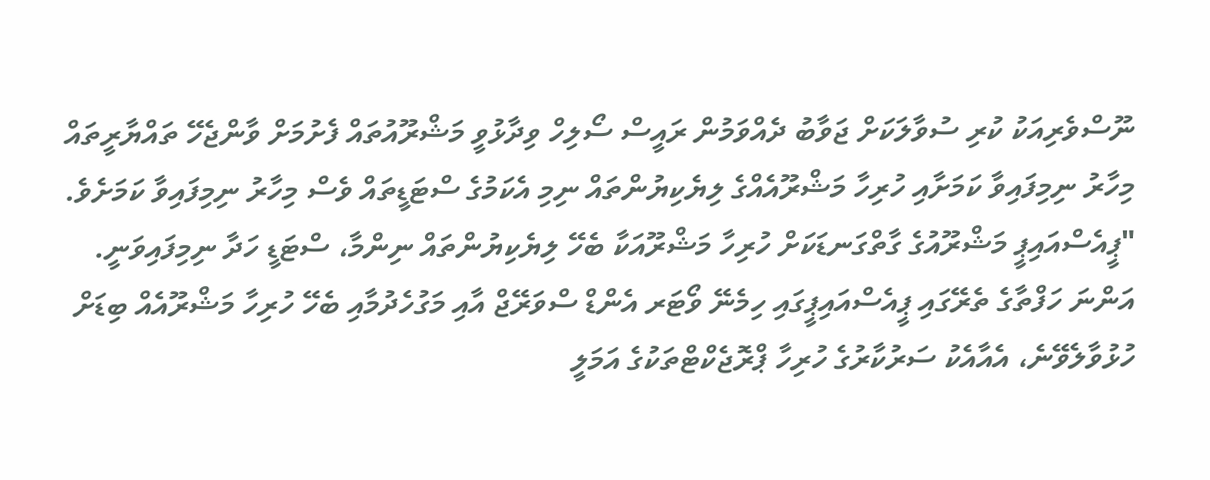ނޫސްވެރިއަކު ކުރި ސުވާލަކަށް ޖަވާބު ދެއްވަމުން ރައީސް ސޯލިހް ވިދާޅުވީ މަޝްރޫއުތައް ފެށުމަށް ވާންޖެހޭ ތައްޔާރީތައް މިހާރު ނިމިފައިވާ ކަމަށާއި ހުރިހާ މަޝްރޫއެއްގެ ލިޔެކިޔުންތައް ނިމި އެކަމުގެ ސްޓަޑީތައް ވެސް މިހާރު ނިމިފައިވާ ކަމަށެވެ.
"ޕީއެސްއައިޕީ މަޝްރޫއުގެ ގާތްގަނޑަކަށް ހުރިހާ މަޝްރޫއަކާ ބެހޭ ލިޔެކިޔުންތައް ނިންމާ، ސްޓަޑީ ހަދާ ނިމިފައިވަނީ. އަންނަ ހަފްތާގެ ތެރޭގައި ޕީއެސްއައިޕީގައި ހިމެނޭ ވޯޓަރ އެންޑް ސްވަރޭޖް އާއި މަގުހެދުމާއި ބެހޭ ހުރިހާ މަޝްރޫއެއް ބިޑަށް ހުޅުވާލެވޭނެ، އެއާއެކު ސަރުކާރުގެ ހުރިހާ ޕްރޮޖެކްޓްތަކުގެ އަމަލީ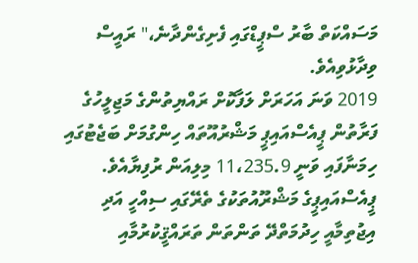މަސައްކަތް ބާރު ސްޕީޑްގައި ފެށިގެންދާނެ،" ރައީސް ވިދާޅުވިއެވެ.
2019 ވަނަ އަހަރަށް ލަފާކޮށް ރައްޔިތުންގެ މަޖިލީހުގެ ފަރާތުން ޕީއެސްއައިޕީ މަޝްރުއޫތައް ހިންގުމަށް ބަޖެޓުގައި ހިމަނާފައި ވަނީ 11،235.9 މިލިއަން ރުފިޔާއެވެ.
ޕީއެސްއައިޕީގެ މަޝްރޫއުތަކުގެ ތެރޭގައި ސިއްހީ އަދި އިޖުތިމާއީ ހިދުމަތްދޭ ތަންތަން ތަރައްޤީކުރުމާއި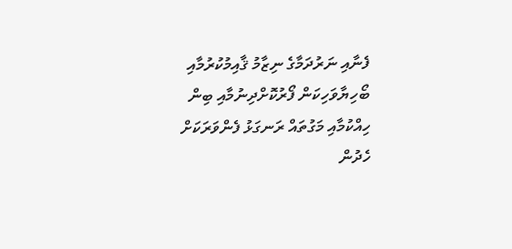ފެނާއި ނަރުދަމާގެ ނިޒާމު ޤާއިމުކުރުމާއި ބޯހިޔާވަހިކަން ފޯރުކޮށްދިނުމާއި ބިން ހިއްކުމާއި މަގުތައް ރަނގަޅު ފެންވަރަކަށް ހެދުން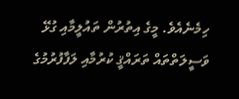ހިމެނެއެވެ. މީގެ އިތުރުން ތައުލީމާއި ގުޅޭ ވަސީލަތްތައް ތަރައްޤީ ކުރުމާއި ލަފާފުރުމުގެ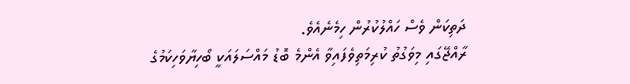ދަތިކަން ވެސް ހައްލުކުރުން ހިމެނެއެވެ.
ރާއްޖޭގައި މިވަގުތު ކުރިމަތިވެފައިވާ އެންމެ ބޮޑު މައްސަލައަކީ ބޯހިޔާވަހިކަމުގެ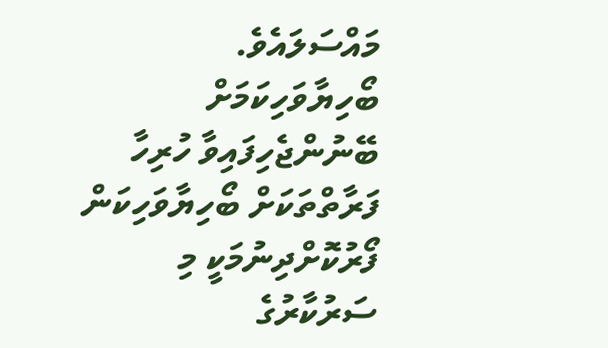މައްސަލައެވެ. ބޯހިޔާވަހިކަމަށް ބޭނުންޖެހިފައިވާ ހުރިހާ ފަރާތްތަކަށް ބޯހިޔާވަހިކަން ފޯރުކޮށްދިނުމަކީ މި ސަރުކާރުގެ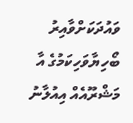ވައުދަކަށްވާއިރު ބޯހިޔާވަހިކަމުގެ އާ މަޝްރޫއެއް އިއުލާނު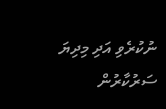ނުކުރެވި އަދި މިދިޔަ ސަރުކާރުން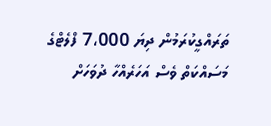ތަރައްގީކުރަމުން ދިޔަ 7،000 ފްލެޓްގެ މަސައްކަތް ވެސް އަހަރެއްހާ ދުވަހަށް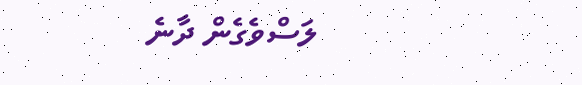ލަސްވެގެން ދާނެ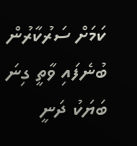ކަމަށް ސަރުކާރުން ބުނެފައި ވާތީ ގިނަ ބަޔަކު ދަނީ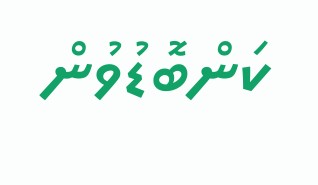ކަންބޮޑުވުން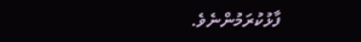ފާޅުކުރަމުންނެވެ.